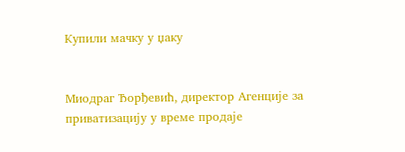Купили мачку у џаку


Миодраг Ђорђевић, директор Агенције за приватизацију у време продаје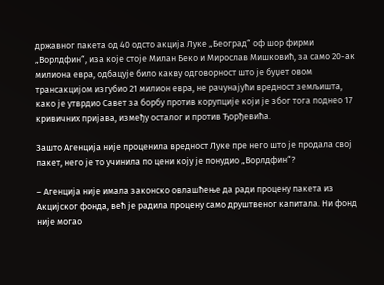државног пакета од 40 одсто акција Луке „Београд“ оф шор фирми „Ворлдфин“, иза које стоје Милан Беко и Мирослав Мишковић, за само 20-ак милиона евра, одбацује било какву одговорност што је буџет овом трансакцијом изгубио 21 милион евра, не рачунајући вредност земљишта, како је утврдио Савет за борбу против корупције који је због тога поднео 17 кривичних пријава, између осталог и против Ђорђевића.

Зашто Агенција није проценила вредност Луке пре него што је продала свој пакет, него је то учинила по цени коју је понудио „Ворлдфин“?

– Агенција није имала законско овлашћење да ради процену пакета из Акцијског фонда, већ је радила процену само друштвеног капитала. Ни фонд није могао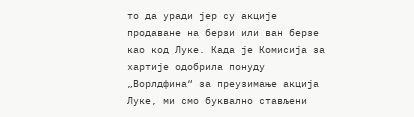то да уради јер су акције продаване на берзи или ван берзе као код Луке. Када је Комисија за хартије одобрила понуду „Ворлдфина“ за преузимање акција Луке, ми смо буквално стављени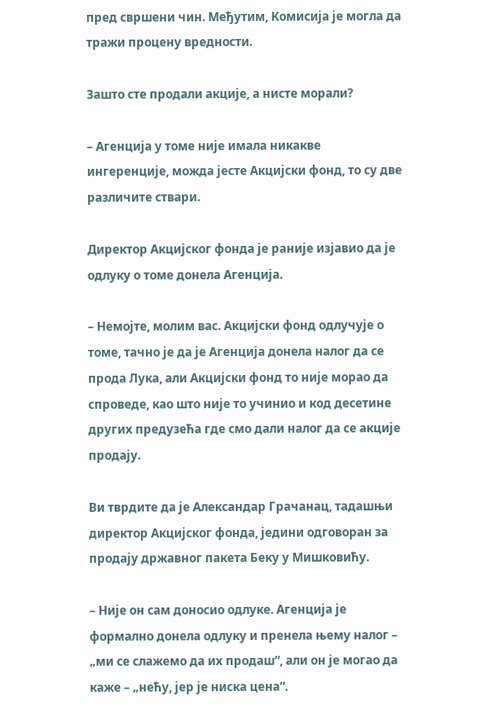пред свршени чин. Међутим, Комисија је могла да тражи процену вредности.

Зашто сте продали акције, а нисте морали?

– Агенција у томе није имала никакве ингеренције, можда јесте Акцијски фонд, то су две различите ствари.

Директор Акцијског фонда је раније изјавио да је одлуку о томе донела Агенција.

– Немојте, молим вас. Акцијски фонд одлучује о томе, тачно је да је Агенција донела налог да се прода Лука, али Акцијски фонд то није морао да спроведе, као што није то учинио и код десетине других предузећа где смо дали налог да се акције продају.

Ви тврдите да је Александар Грачанац, тадашњи директор Акцијског фонда, једини одговоран за продају државног пакета Беку у Мишковићу.

– Није он сам доносио одлуке. Агенција је формално донела одлуку и пренела њему налог – „ми се слажемо да их продаш“, али он је могао да каже – „нећу, јер је ниска цена“.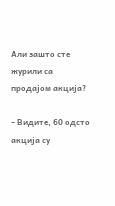Али зашто сте журили са продајом акција?

– Видите, 60 одсто акција су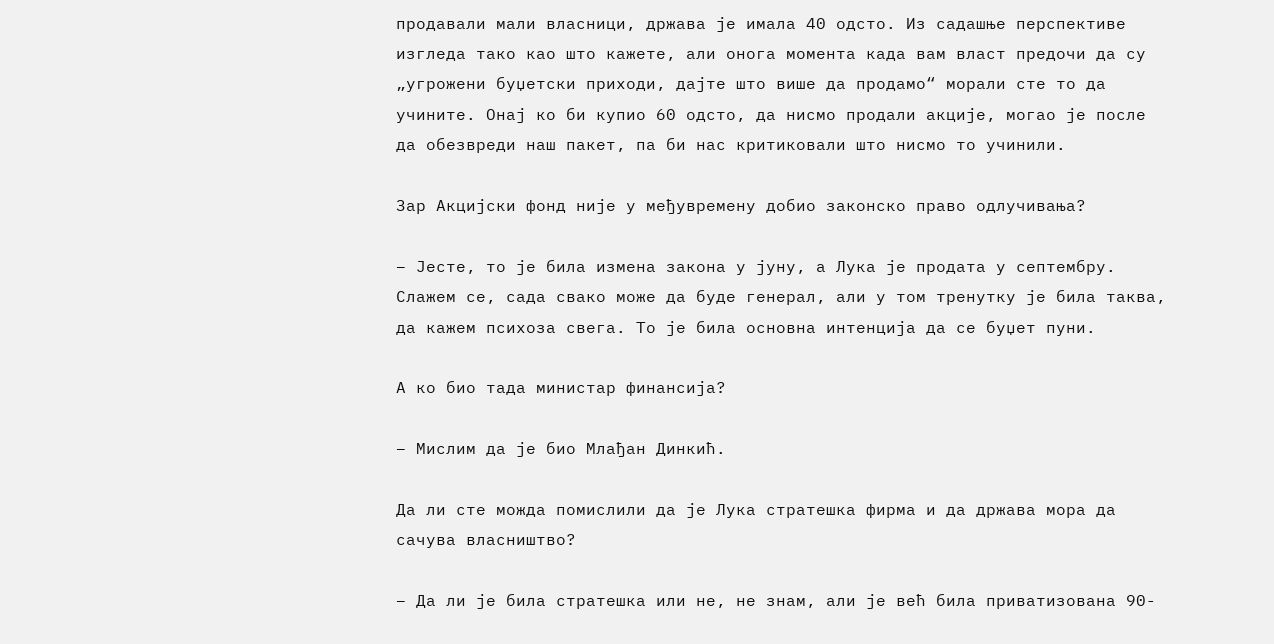продавали мали власници, држава је имала 40 одсто. Из садашње перспективе изгледа тако као што кажете, али онога момента када вам власт предочи да су „угрожени буџетски приходи, дајте што више да продамо“ морали сте то да учините. Онај ко би купио 60 одсто, да нисмо продали акције, могао је после да обезвреди наш пакет, па би нас критиковали што нисмо то учинили.

Зар Акцијски фонд није у међувремену добио законско право одлучивања?

– Јесте, то је била измена закона у јуну, а Лука је продата у септембру. Слажем се, сада свако може да буде генерал, али у том тренутку је била таква, да кажем психоза свега. То је била основна интенција да се буџет пуни.

А ко био тада министар финансија?

– Мислим да је био Млађан Динкић.

Да ли сте можда помислили да је Лука стратешка фирма и да држава мора да сачува власништво?

– Да ли је била стратешка или не, не знам, али је већ била приватизована 90-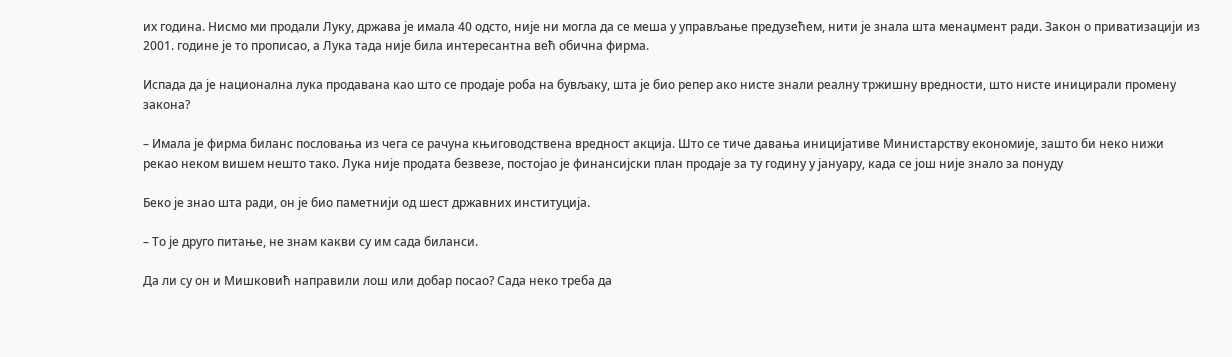их година. Нисмо ми продали Луку, држава је имала 40 одсто, није ни могла да се меша у управљање предузећем, нити је знала шта менаџмент ради. Закон о приватизацији из 2001. године је то прописао, а Лука тада није била интересантна већ обична фирма.

Испада да је национална лука продавана као што се продаје роба на бувљаку, шта је био репер ако нисте знали реалну тржишну вредности, што нисте иницирали промену закона?

– Имала је фирма биланс пословања из чега се рачуна књиговодствена вредност акција. Што се тиче давања иницијативе Министарству економије, зашто би неко нижи рекао неком вишем нешто тако. Лука није продата безвезе, постојао је финансијски план продаје за ту годину у јануару, када се још није знало за понуду

Беко је знао шта ради, он је био паметнији од шест државних институција.

– То је друго питање, не знам какви су им сада биланси.

Да ли су он и Мишковић направили лош или добар посао? Сада неко треба да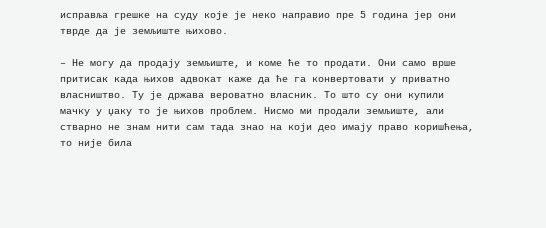исправља грешке на суду које је неко направио пре 5 година јер они тврде да је земљиште њихово.

– Не могу да продају земљиште, и коме ће то продати. Они само врше притисак када њихов адвокат каже да ће га конвертовати у приватно власништво. Ту је држава вероватно власник. То што су они купили мачку у џаку то је њихов проблем. Нисмо ми продали земљиште, али стварно не знам нити сам тада знао на који део имају право коришћења, то није била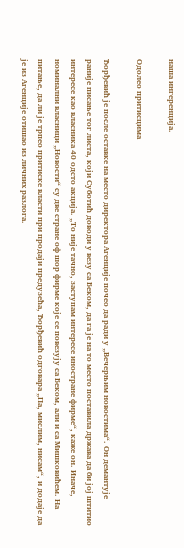наша ингеренција.

Одолео притисцима

Ђорђевић је после оставке на место директора Агенције почео да ради у „Вечерњим новостима“. Он демантује раније писање тог листа, који Суботић доводи у везу са Беком, да га је на то место поставила држава да би јој штитио интересе као власника 40 одсто акција. „То није тачно, заступам интересе иностране фирме“, каже он. Иначе, номинални власници „Новости“ су две стране оф шор фирме које се повезују са Беком, али и са Мишковићем. На питање, да ли је трпео притиске власти при продаји предузећа, Ђорђевић одговара „Па, мислим, нисам“, и додаје да је из Агенције отишао из личних разлога.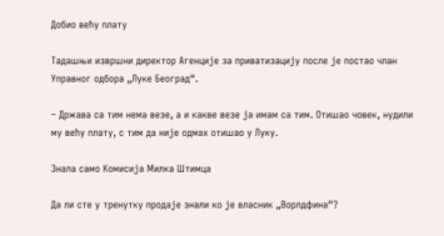Добио већу плату

Тадашњи извршни директор Агенције за приватизацију после је постао члан Управног одбора „Луке Београд“.

– Држава са тим нема везе, а и какве везе ја имам са тим. Отишао човек, нудили му већу плату, с тим да није одмах отишао у Луку.

Знала само Комисија Милка Штимца

Да ли сте у тренутку продаје знали ко је власник „Ворлдфина“?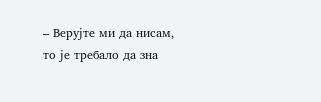– Верујте ми да нисам, то је требало да зна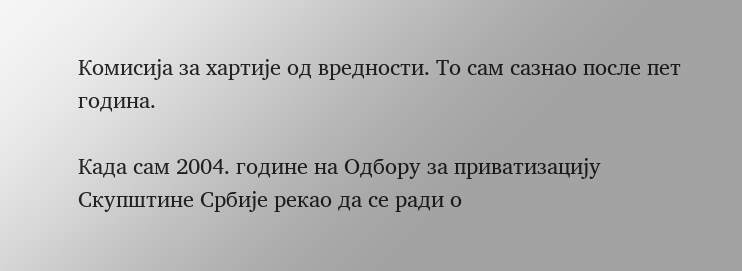Комисија за хартије од вредности. То сам сазнао после пет година.

Када сам 2004. године на Одбору за приватизацију Скупштине Србије рекао да се ради о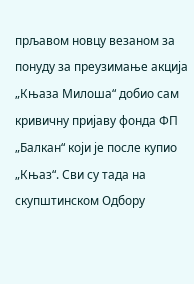прљавом новцу везаном за понуду за преузимање акција „Књаза Милоша“ добио сам кривичну пријаву фонда ФП „Балкан“ који је после купио „Књаз“. Сви су тада на скупштинском Одбору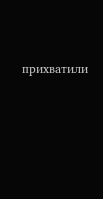прихватили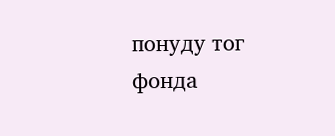понуду тог фонда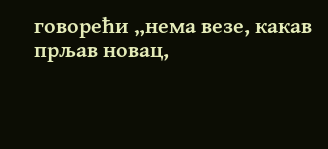говорећи „нема везе, какав прљав новац,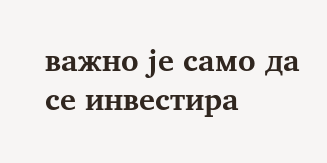важно је само да се инвестира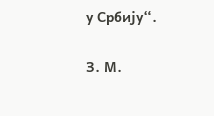у Србију“.

З. М.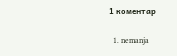1 коментар

  1. nemanja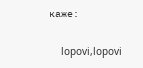каже:

    lopovi,lopovi